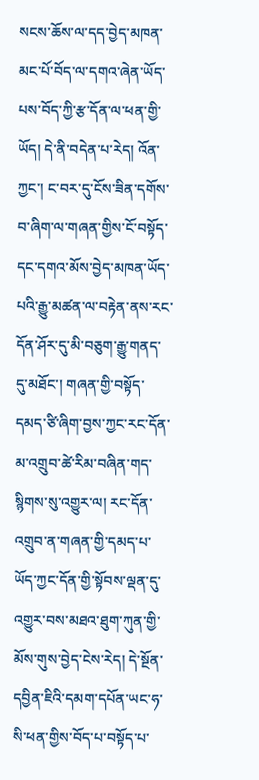སངས་ཆོས་ལ་དད་བྱེད་མཁན་མང་པོ་བོད་ལ་དགའ་ཞེན་ཡོད་པས་བོད་ཀྱི་རྩ་དོན་ལ་ཕན་གྱི་ཡོད། དེ་ནི་བདེན་པ་རེད། འོན་ཀྱང་། ང་བར་དུ་ངོས་ཟིན་དགོས་བ་ཞིག་ལ་གཞན་གྱིས་ངོ་བསྟོད་དང་དགའ་མོས་བྱེད་མཁན་ཡོད་པའི་རྒྱུ་མཚན་ལ་བརྟེན་ནས་རང་དོན་ཤོར་དུ་མི་བཅུག་རྒྱུ་གནད་དུ་མཐོང་། གཞན་གྱི་བསྟོད་དམད་ཙི་ཞིག་བྱས་ཀྱང་རང་དོན་མ་འགྲུབ་ཚེ་རིམ་བཞིན་གད་སྙིགས་སུ་འགྱུར་ལ། རང་དོན་འགྲུབ་ན་གཞན་གྱི་དམད་པ་ཡོད་ཀྱང་དོན་གྱི་སྟོབས་ལྡན་དུ་འགྱུར་བས་མཐའ་ཐུག་ཀུན་གྱི་མོས་གུས་བྱེད་ངེས་རེད། དེ་སྔོན་དབྱིན་ཇིའི་དམག་དཔོན་ཡང་ཧ་སི་ཕན་གྱིས་བོད་པ་བསྟོད་པ་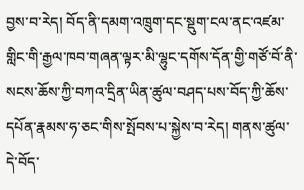བྱས་བ་རེད། བོད་ནི་དམག་འཁྲུག་དང་སྡུག་ངལ་ནང་འཛམ་གླིང་གི་རྒྱལ་ཁབ་གཞན་ལྟར་མི་ལྷུང་དགོས་དོན་གྱི་གཙོ་བོ་ནི་སངས་ཆོས་ཀྱི་བཀའ་དྲིན་ཡིན་ཚུལ་བཤད་པས་བོད་ཀྱི་ཆོས་དཔོན་རྣམས་ཧ་ཅང་གིས་སྤོབས་པ་སྐྱེས་བ་རེད། གནས་ཚུལ་དེ་བོད་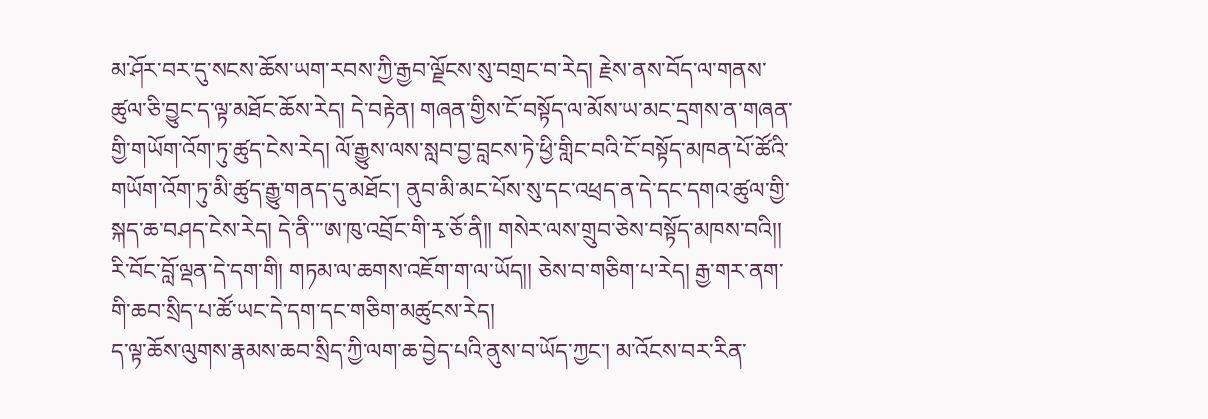མ་ཤོར་བར་དུ་སངས་ཆོས་ཡག་རབས་ཀྱི་རྒྱབ་ལྗོངས་སུ་བགྲང་བ་རེད། རྗེས་ནས་བོད་ལ་གནས་ཚུལ་ཅི་བྱུང་ད་ལྟ་མཐོང་ཆོས་རེད། དེ་བརྟེན། གཞན་གྱིས་ངོ་བསྟོད་ལ་མོས་ཡ་མང་དྲགས་ན་གཞན་གྱི་གཡོག་འོག་ཏུ་ཚུད་ངེས་རེད། ལོ་རྒྱུས་ལས་སླབ་བྱ་བླངས་ཏེ་ཕྱི་གླིང་བའི་ངོ་བསྟོད་མཁན་པོ་ཚོའི་གཡོག་འོག་ཏུ་མི་ཚུད་རྒྱུ་གནད་དུ་མཐོང་། ནུབ་མི་མང་པོས་སུ་དང་འཕྲད་ན་དེ་དང་དགའ་ཚུལ་གྱི་སྐད་ཆ་བཤད་ངེས་རེད། དེ་ནི་་་ཨ་ཁུ་འབྲོང་གི་རྭ་ཅོ་ནི།། གསེར་ལས་གྲུབ་ཅེས་བསྟོད་མཁས་བའི།། རི་བོང་བློ་ལྡན་དེ་དག་གི། གཏམ་ལ་ཆགས་འཇོག་ག་ལ་ཡོད།། ཅེས་བ་གཅིག་པ་རེད། རྒྱ་གར་ནག་གི་ཆབ་སྲིད་པ་ཚོ་ཡང་དེ་དག་དང་གཅིག་མཚུངས་རེད།
ད་ལྟ་ཆོས་ལུགས་རྣམས་ཆབ་སྲིད་ཀྱི་ལག་ཆ་བྱེད་པའི་ནུས་བ་ཡོད་ཀྱང་། མ་འོངས་བར་རིན་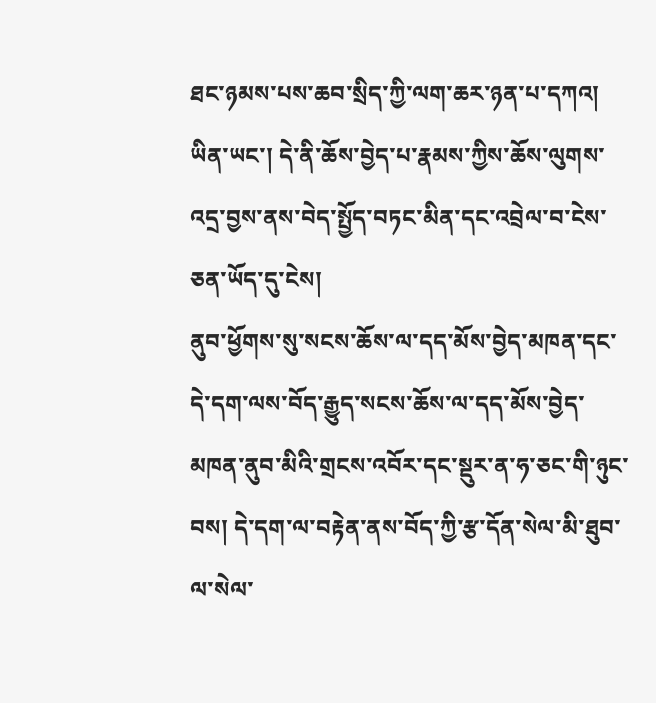ཐང་ཉམས་པས་ཆབ་སྲིད་ཀྱི་ལག་ཆར་ཉན་པ་དཀའ། ཡིན་ཡང་། དེ་ནི་ཆོས་བྱེད་པ་རྣམས་ཀྱིས་ཆོས་ལུགས་འདྲ་བྱས་ནས་བེད་སྤྱོད་བཏང་མིན་དང་འབྲེལ་བ་ངེས་ཅན་ཡོད་དུ་ངེས།
ནུབ་ཕྱོགས་སུ་སངས་ཆོས་ལ་དད་མོས་བྱེད་མཁན་དང་དེ་དག་ལས་བོད་རྒྱུད་སངས་ཆོས་ལ་དད་མོས་བྱེད་མཁན་ནུབ་མིའི་གྲངས་འབོར་དང་སྡུར་ན་ཧ་ཅང་གི་ཉུང་བས། དེ་དག་ལ་བརྟེན་ནས་བོད་ཀྱི་རྩ་དོན་སེལ་མི་ཐུབ་ལ་སེལ་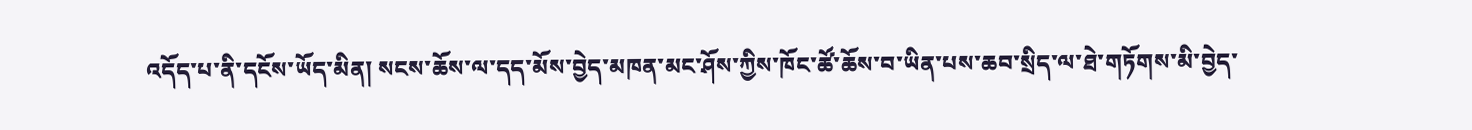འདོད་པ་ནི་དངོས་ཡོད་མིན། སངས་ཆོས་ལ་དད་མོས་བྱེད་མཁན་མང་ཤོས་ཀྱིས་ཁོང་ཚོ་ཆོས་བ་ཡིན་པས་ཆབ་སྲིད་ལ་ཐེ་གཏོགས་མི་བྱེད་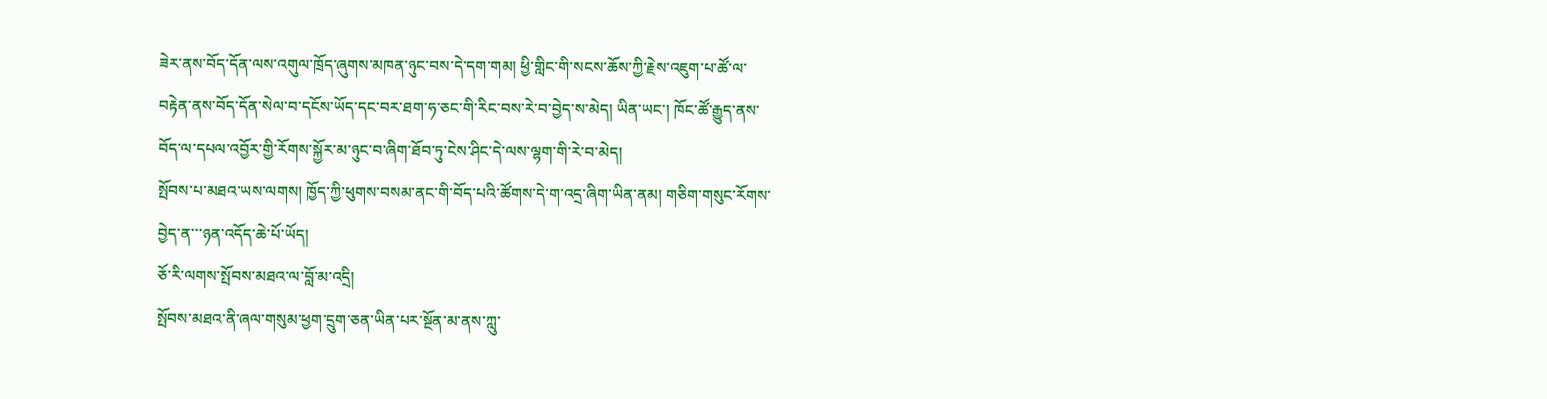ཟེར་ནས་བོད་དོན་ལས་འགུལ་ཁྲོད་ཞུགས་མཁན་ཉུང་བས་དེ་དག་གམ། ཕྱི་གླིང་གི་སངས་ཆོས་ཀྱི་རྗེས་འཇུག་པ་ཚོ་ལ་བརྟེན་ནས་བོད་དོན་སེལ་བ་དངོས་ཡོད་དང་བར་ཐག་ཧ་ཅང་གི་རིང་བས་རེ་བ་བྱེད་ས་མེད། ཡིན་ཡང་། ཁོང་ཚོ་རྒྱུད་ནས་བོད་ལ་དཔལ་འབྱོར་གྱི་རོགས་སྐྱོར་མ་ཉུང་བ་ཞིག་ཐོབ་ཏུ་ངེས་ཤིང་དེ་ལས་ལྷག་གི་རེ་བ་མེད།
སྤོབས་པ་མཐའ་ཡས་ལགས། ཁྱོད་ཀྱི་ཕུགས་བསམ་ནང་གི་བོད་པའི་ཚོགས་དེ་ག་འདྲ་ཞིག་ཡིན་ནམ། གཅིག་གསུང་རོགས་བྱེད་ན་་་ཉན་འདོད་ཆེ་པོ་ཡོད།
ཅོ་རི་ལགས་སྤོབས་མཐའ་ལ་བློ་མ་འདྲི།
སྤོབས་མཐའ་ནི་ཞལ་གསུམ་ཕྱག་དྲུག་ཅན་ཡིན་པར་སྔོན་མ་ནས་ཀླུ་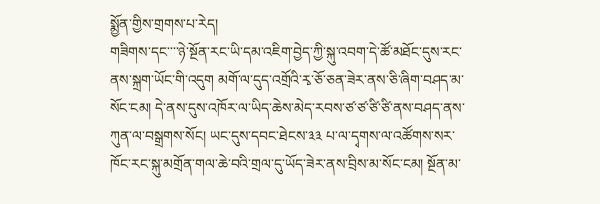སྨྱོན་གྱིས་གྲགས་པ་རེད།
གཟིགས་དང་་་་ཉེ་སྔོན་རང་ཡི་དམ་འཇིག་བྱེད་ཀྱི་སྐུ་འབག་དེ་ཚོ་མཐོང་དུས་རང་ནས་སྐྲག་ཡོང་གི་འདུག མགོ་ལ་དུད་འགྲོའི་རྭ་ཅོ་ཅན་ཟེར་ནས་ཅི་ཞིག་བཤད་མ་སོང་ངམ། དེ་ནས་དུས་འཁོར་ལ་ཡིད་ཆེས་མེད་རབས་ཙ་ཙ་ཙི་ཙི་ནས་བཤད་ནས་ཀུན་ལ་བསྒྲགས་སོང། ཡང་དུས་དབང་ཐེངས་༣༣ པ་ལ་དྭགས་ལ་འཚོགས་སར་ཁོང་རང་སྐུ་མགྲོན་གལ་ཆེ་བའི་གྲལ་དུ་ཡོད་ཟེར་ནས་བྲིས་མ་སོང་ངམ། སྔོན་མ་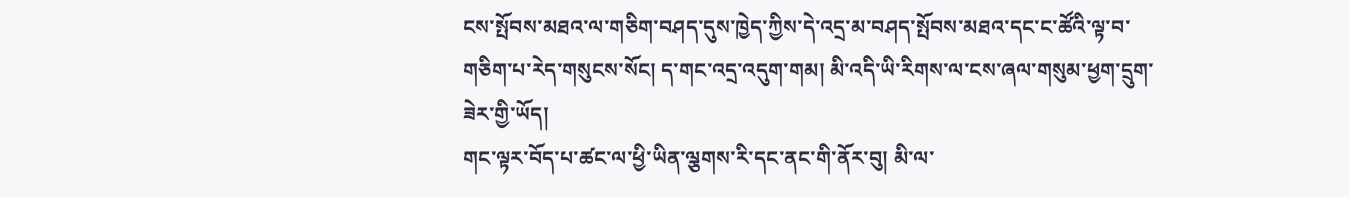ངས་སྤོབས་མཐའ་ལ་གཅིག་བཤད་དུས་ཁྱེད་ཀྱིས་དེ་འདྲ་མ་བཤད་སྤོབས་མཐའ་དང་ང་ཚོའི་ལྟ་བ་གཅིག་པ་རེད་གསུངས་སོང། ད་གང་འདྲ་འདུག་གམ། མི་འདི་ཡི་རིགས་ལ་ངས་ཞལ་གསུམ་ཕྱག་དྲུག་ཟེར་གྱི་ཡོད།
གང་ལྟར་བོད་པ་ཚང་ལ་ཕྱི་ཡིན་ལྕགས་རི་དང་ནང་གི་ནོར་བུ། མི་ལ་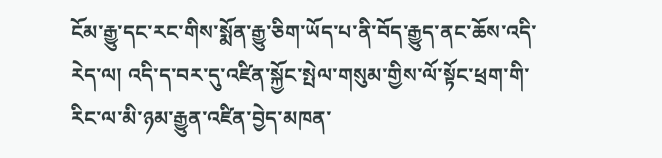ངོམ་རྒྱུ་དང་རང་གིས་སྨོན་རྒྱུ་ཅིག་ཡོད་པ་ནི་བོད་རྒྱུད་ནང་ཆོས་འདི་རེད་ལ། འདི་ད་བར་དུ་འཛིན་སྐྱོང་སྤེལ་གསུམ་གྱིས་ལོ་སྟོང་ཕྲག་གི་རིང་ལ་མི་ཉམ་རྒྱུན་འཛིན་བྱེད་མཁན་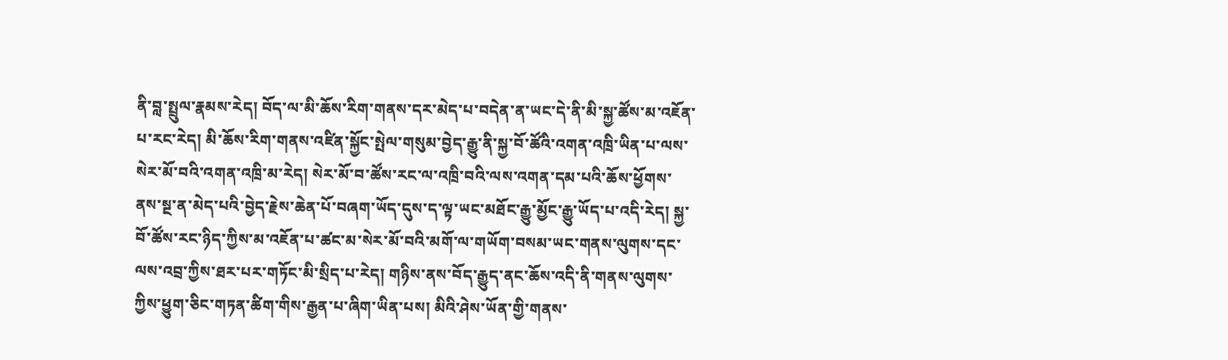ནི་བླ་སྤྲུལ་རྣམས་རེད། བོད་ལ་མི་ཆོས་རིག་གནས་དར་མེད་པ་བདེན་ན་ཡང་དེ་ནི་མི་སྐྱ་ཚོས་མ་འཇོན་པ་རང་རེད། མི་ཆོས་རིག་གནས་འཛིན་སྐྱོང་སྤེལ་གསུམ་བྱེད་རྒྱུ་ནི་སྐྱ་བོ་ཚོའི་འགན་འཁྲི་ཡིན་པ་ལས་སེར་མོ་བའི་འགན་འཁྲི་མ་རེད། སེར་མོ་བ་ཚོས་རང་ལ་འཁྲི་བའི་ལས་འགན་དམ་པའི་ཆོས་ཕྱོགས་ནས་སྔ་ན་མེད་པའི་བྱེད་རྗེས་ཆེན་པོ་བཞག་ཡོད་དུས་ད་ལྟ་ཡང་མཐོང་རྒྱུ་མྱོང་རྒྱུ་ཡོད་པ་འདི་རེད། སྐྱ་བོ་ཚོས་རང་ཉིད་ཀྱིས་མ་འཇོན་པ་ཚང་མ་སེར་མོ་བའི་མགོ་ལ་གཡོག་བསམ་ཡང་གནས་ལུགས་དང་ལས་འབྲ་ཀྱིས་ཐར་པར་གཏོང་མི་སྲིད་པ་རེད། གཉིས་ནས་བོད་རྒྱུད་ནང་ཆོས་འདི་ནི་གནས་ལུགས་ཀྱིས་ཕྱུག་ཅིང་གཏན་ཚིག་གིས་རྒྱན་པ་ཞིག་ཡིན་པས། མིའི་ཤེས་ཡོན་གྱི་གནས་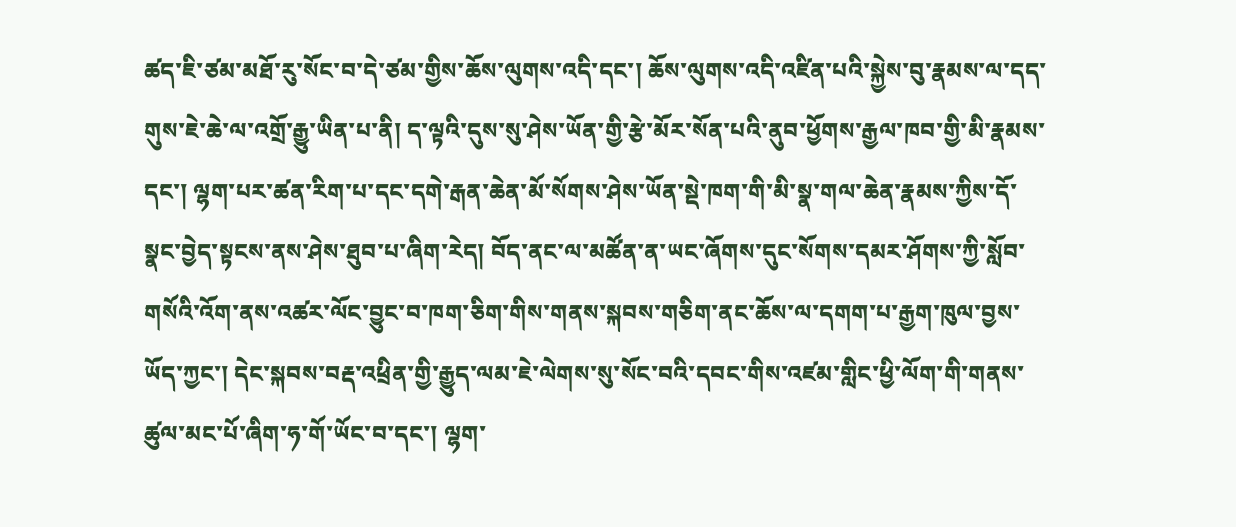ཚད་ཇི་ཙམ་མཐོ་རུ་སོང་བ་དེ་ཙམ་གྱིས་ཆོས་ལུགས་འདི་དང་། ཆོས་ལུགས་འདི་འཛིན་པའི་སྐྱེས་བུ་རྣམས་ལ་དད་གུས་ཇེ་ཆེ་ལ་འགྲོ་རྒྱུ་ཡིན་པ་ནི། ད་ལྟའི་དུས་སུ་ཤེས་ཡོན་གྱི་རྩེ་མོར་སོན་པའི་ནུབ་ཕྱོགས་རྒྱལ་ཁབ་གྱི་མི་རྣམས་དང་། ལྷག་པར་ཚན་རིག་པ་དང་དགེ་རྒན་ཆེན་མོ་སོགས་ཤེས་ཡོན་སྡེ་ཁག་གི་མི་སྣ་གལ་ཆེན་རྣམས་ཀྱིས་དོ་སྣང་བྱེད་སྟངས་ནས་ཤེས་ཐུབ་པ་ཞིག་རེད། བོད་ནང་ལ་མཚོན་ན་ཡང་ཞོགས་དུང་སོགས་དམར་ཤོགས་ཀྱི་སློབ་གསོའི་འོག་ནས་འཚར་ལོང་བྱུང་བ་ཁག་ཅིག་གིས་གནས་སྐབས་གཅིག་ནང་ཆོས་ལ་དགག་པ་རྒྱག་ཁུལ་བྱས་ཡོད་ཀྱང་། དེང་སྐབས་བརྡ་འཕྲིན་གྱི་རྒྱུད་ལམ་ཇེ་ལེགས་སུ་སོང་བའི་དབང་གིས་འཛམ་གླིང་ཕྱི་ལོག་གི་གནས་ཚུལ་མང་པོ་ཞིག་ཧ་གོ་ཡོང་བ་དང་། ལྷག་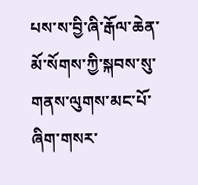པས་ས་བྱི་ཞི་རྒོལ་ཆེན་མོ་སོགས་ཀྱི་སྐབས་སུ་གནས་ལུགས་མང་པོ་ཞིག་གསར་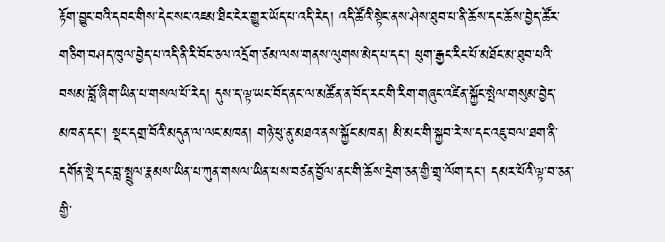རྟོག་བྱུང་བའི་དབང་གིས་དེང་སང་འཇམ་ཐིང་ངེར་གྱུར་ཡོད་པ་འདི་རེད། འདི་ཚོའི་སྟེང་ནས་ཤེས་ཐུབ་པ་ནི་ཆོས་དང་ཆོས་བྱེད་ཚོར་གཅིག་བཤད་ཁུལ་བྱེད་པ་འདི་ནི་རི་བོང་ཅལ་འདྲོག་ཙམ་ལས་གནས་ལུགས་མེད་པ་དང་། ཕུག་རྒྱང་རིང་པོ་མཐོང་མ་ཐུབ་པའི་བསམ་བློ་ཞིག་ཡིན་པ་གསལ་པོ་རེད། དུས་ད་ལྟ་ཡང་བོད་ནང་ལ་མཚོན་ན་བོད་རང་གི་རིག་གཞུང་འཛིན་སྐྱོང་སྤེལ་གསུམ་བྱེད་མཁན་དང་། སྡང་དགྲ་བོའི་མདུན་ལ་ལང་མཁན། གཉེ་ཕུ་ནུ་མཐའ་ནས་སྐྱོང་མཁན། མི་མང་གི་སྐྱབ་རེ་ས་དང་འཇུ་བལ་ཐག་ནི་དགོན་སྡེ་དང་བླ་སྤྲུལ་རྣམས་ཡིན་པ་ཀུན་གསལ་ཡིན་པས་བཙན་བྱོལ་ནང་གི་ཆོས་དྲེག་ཅན་གྱི་གྲྭ་ལོག་དང་། དམར་པོའི་ལྟ་བ་ཅན་གྱི་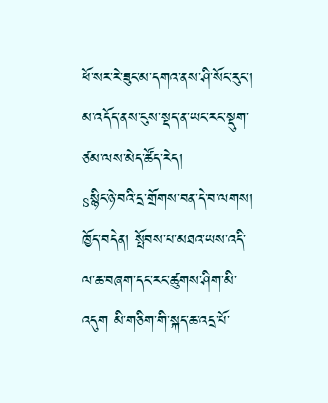ཕོ་སར་རེ་ཟུང་མ་དགའ་ནས་ཤི་སོང་རུང་། མ་འདོད་ནས་ངུས་སྡད་ན་ཡང་རང་སྡུག་ཙམ་ལས་མེད་ཚོད་རེད།
sསྙིང་ཉེ་བའི་དྲ་གྲོགས་བན་དེ་བ་ལགས། ཁྱོད་བདེན། སྤོབས་པ་མཐའ་ཡས་འདི་ལ་ཆ་བཞག་དང་རང་ཚུགས་ཤིག་མི་འདུག མི་གཅིག་གི་སྐད་ཆ་འདྲ་པོ་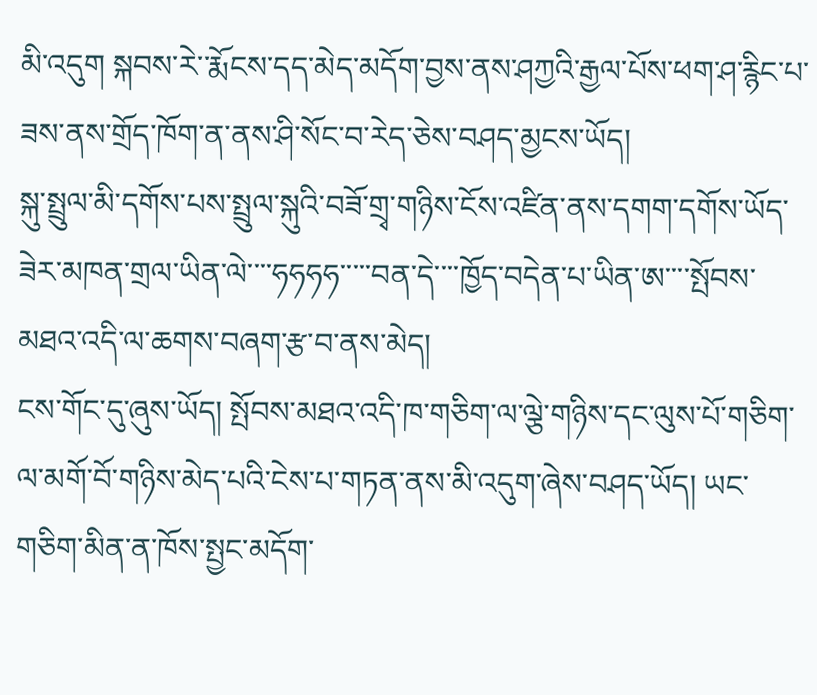མི་འདུག སྐབས་རེ་་རྨོངས་དད་མེད་མདོག་བྱས་ནས་ཤཀྱའི་རྒྱལ་པོས་ཕག་ཤ་རྙིང་པ་ཟས་ནས་གྲོད་ཁོག་ན་ནས་ཤི་སོང་བ་རེད་ཅེས་བཤད་མྱངས་ཡོད།
སྐུ་སྤྲུལ་མི་དགོས་པས་སྤྲུལ་སྐུའི་བཟོ་གྲྭ་གཉིས་ངོས་འཛིན་ནས་དགག་དགོས་ཡོད་ཟེར་མཁན་གྲལ་ཡིན་ལེ་་་་ཧཧཧཧ་་་་་བན་དེ་་་་ཁྱོད་བདེན་པ་ཡིན་ཨ་་་་སྤོབས་མཐའ་འདི་ལ་ཆགས་བཞག་རྩ་བ་ནས་མེད།
ངས་གོང་དུ་ཞུས་ཡོད། སྤོབས་མཐའ་འདི་ཁ་གཅིག་ལ་ལྕེ་གཉིས་དང་ལུས་པོ་གཅིག་ལ་མགོ་བོ་གཉིས་མེད་པའི་ངེས་པ་གཏན་ནས་མི་འདུག་ཞེས་བཤད་ཡོད། ཡང་གཅིག་མིན་ན་ཁོས་སྤྱང་མདོག་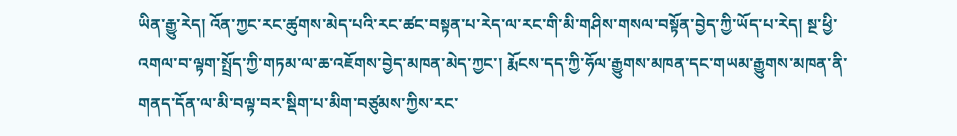ཡིན་རྒྱུ་རེད། འོན་ཀྱང་རང་ཚུགས་མེད་པའི་རང་ཚང་བསྟན་པ་རེད་ལ་རང་གི་མི་གཤིས་གསལ་བསྟོན་བྱེད་ཀྱི་ཡོད་པ་རེད། སྔ་ཕྱི་འགལ་བ་ལྟག་སྤྲོད་ཀྱི་གཏམ་ལ་ཆ་འཇོགས་བྱེད་མཁན་མེད་ཀྱང་། རྨོངས་དད་ཀྱི་ཧོལ་རྒྱུགས་མཁན་དང་གཡམ་རྒྱུགས་མཁན་ནི་གནད་དོན་ལ་མི་བལྟ་བར་སྡིག་པ་མིག་བཙུམས་ཀྱིས་རང་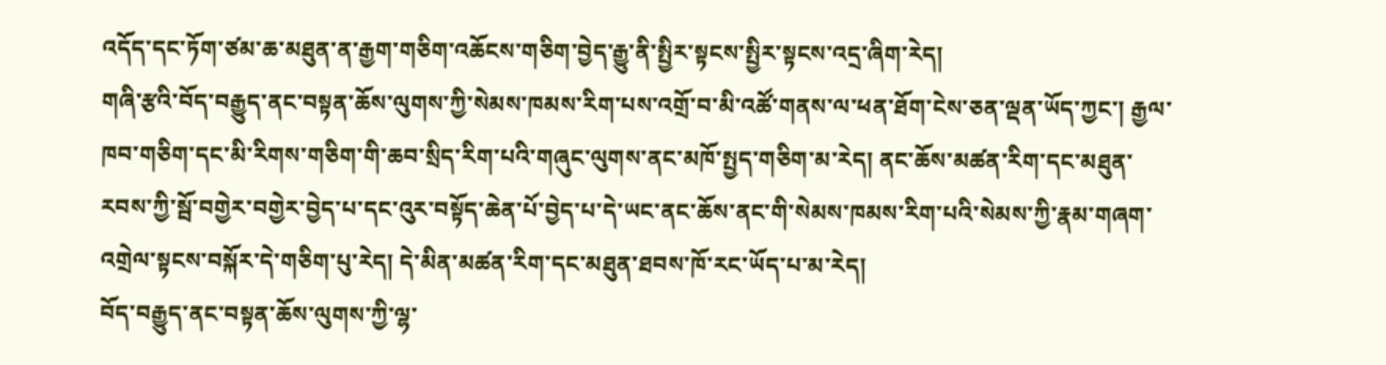འདོད་དང་ཏོག་ཙམ་ཆ་མཐུན་ན་རྒྱག་གཅིག་འཆོངས་གཅིག་བྱེད་རྒྱུ་ནི་སྤྱིར་སྟངས་སྤྱིར་སྟངས་འདྲ་ཞིག་རེད།
གཞི་རྩའི་བོད་བརྒྱུད་ནང་བསྟན་ཆོས་ལུགས་ཀྱི་སེམས་ཁམས་རིག་པས་འགྲོ་བ་མི་འཚོ་གནས་ལ་ཕན་ཐོག་ངེས་ཅན་ལྡན་ཡོད་ཀྱང་། རྒྱལ་ཁབ་གཅིག་དང་མི་རིགས་གཅིག་གི་ཆབ་སྲིད་རིག་པའི་གཞུང་ལུགས་ནང་མཁོ་སྤྱད་གཅིག་མ་རེད། ནང་ཆོས་མཚན་རིག་དང་མཐུན་རབས་ཀྱི་སྦོ་བགྱེར་བགྱེར་བྱེད་པ་དང་འུར་བསྟོད་ཆེན་པོ་བྱེད་པ་དེ་ཡང་ནང་ཆོས་ནང་གི་སེམས་ཁམས་རིག་པའི་སེམས་ཀྱི་རྣམ་གཞག་འགྲེལ་སྟངས་བསྐོར་དེ་གཅིག་པུ་རེད། དེ་མིན་མཚན་རིག་དང་མཐུན་ཐབས་ཁོ་རང་ཡོད་པ་མ་རེད།
བོད་བརྒྱུད་ནང་བསྟན་ཆོས་ལུགས་ཀྱི་ལྷ་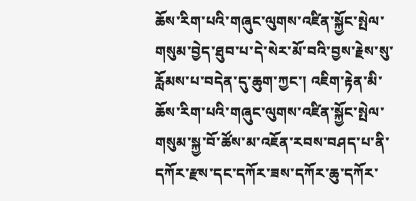ཆོས་རིག་པའི་གཞུང་ལུགས་འཛིན་སྐྱོང་སྤེལ་གསུམ་བྱེད་ཐུབ་པ་དེ་སེར་མོ་བའི་བྱས་རྗེས་སུ་རློམས་པ་བདེན་དུ་ཆུག་ཀྱང་། འཇིག་རྟེན་མི་ཆོས་རིག་པའི་གཞུང་ལུགས་འཛིན་སྐྱོང་སྤེལ་གསུམ་སྐྱ་བོ་ཚོས་མ་འཇོན་རབས་བཤད་པ་ནི་དཀོར་རྫས་དང་དཀོར་ཟས་དཀོར་ཆུ་དཀོར་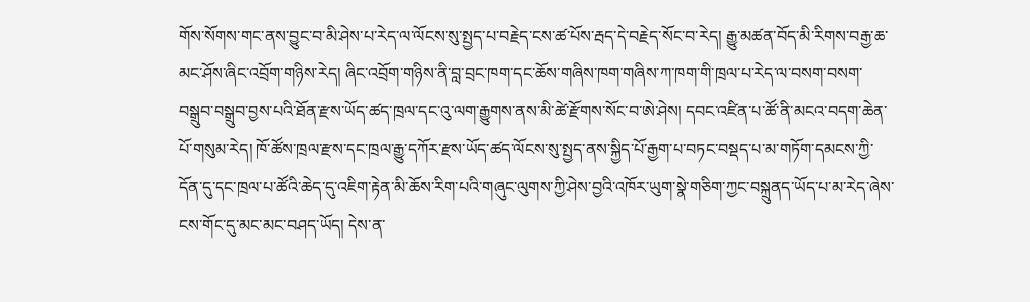གོས་སོགས་གང་ནས་བྱུང་བ་མི་ཤེས་པ་རེད་ལ་ལོངས་སུ་སྤྱད་པ་བརྗེད་ངས་ཚ་པོས་རྦད་དེ་བརྗེད་སོང་བ་རེད། རྒྱུ་མཚན་བོད་མི་རིགས་བརྒྱ་ཆ་མང་ཤོས་ཞིང་འབྲོག་གཉིས་རེད། ཞིང་འབྲོག་གཉིས་ནི་བླ་བྲང་ཁག་དང་ཆོས་གཞིས་ཁག་གཞིས་ཀ་ཁག་གི་ཁྲལ་པ་རེད་ལ་བསག་བསག་བསྒྲུབ་བསྒྲུབ་བྱས་པའི་ཐོན་རྫས་ཡོད་ཚད་ཁྲལ་དང་འུ་ལག་རྒྱུགས་ནས་མི་ཚེ་རྫོགས་སོང་བ་ཨེ་ཤེས། དབང་འཛིན་པ་ཚོ་ནི་མངའ་བདག་ཆེན་པོ་གསུམ་རེད། ཁོ་ཚོས་ཁྲལ་རྫས་དང་ཁྲལ་རྒྱུ་དཀོར་རྫས་ཡོད་ཚད་ལོངས་སུ་སྤྱད་ནས་སྐྱིད་པོ་རྒྱག་པ་བཏང་བསྡད་པ་མ་གཏོག་དམངས་ཀྱི་དོན་དུ་དང་ཁྲལ་པ་ཚོའི་ཆེད་དུ་འཇིག་རྟེན་མི་ཆོས་རིག་པའི་གཞུང་ལུགས་ཀྱི་ཤེས་བྱའི་འཁོར་ཡུག་སྣེ་གཅིག་ཀྱང་བསྐྲུནད་ཡོད་པ་མ་རེད་ཞེས་ངས་གོང་དུ་མང་མང་བཤད་ཡོད། དེས་ན་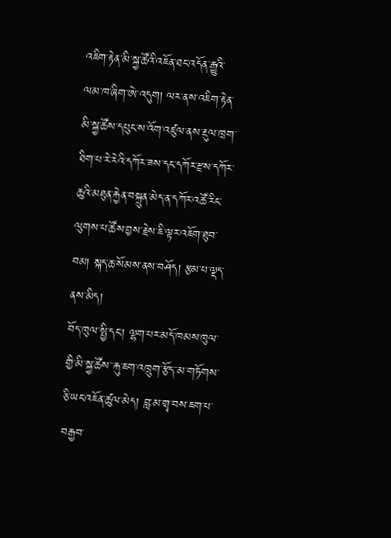འཇིག་རྟེན་མི་སྐྱ་ཚོའི་འཇོན་ཐང་འདོན་རྒྱུའི་ལམ་ཁ་ཞིག་ཨེ་འདུག། ལར་ནས་འཇིག་རྟེན་མི་སྐྱ་ཚོས་དཔུང་ས་འོག་འཛུལ་ནས་རྔུལ་ཁྲག་ཐིག་པ་རེ་རེའི་དཀོར་ཟས་དང་དཀོར་རྫས་དཀོར་ཆུའི་མཐུན་རྐྱེན་བསྐྲུན་མེད་ན་དཀོར་འཚོ་རིང་ལུགས་པ་ཚོས་བྱས་རྗེས་ཇི་ལྟར་འཇོག་ཐུབ་བམ། སྐད་ཆ་སོམས་ནས་བཤོད། རྩམ་པ་ལྡད་ནས་མིད།
བོད་ཁུལ་སྤྱི་དང་། ལྷག་པར་མདོ་ཁམས་ཁུལ་གྱི་མི་སྐྱ་ཚོས་་རྐུ་ཇག་འཁྲུག་རྩོད་་མ་གཏོགས་ཅི་ཡང་འཇོན་ཚུལ་མེད། བླ་མ་གྲྭ་བས་ཇག་པ་བརྒྱབ་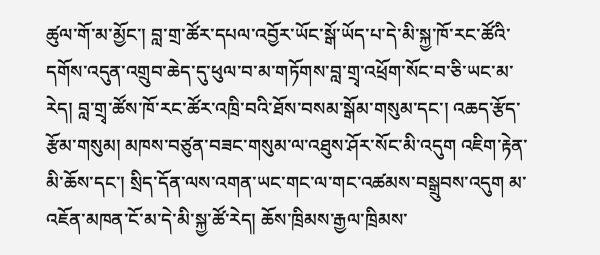ཚུལ་གོ་མ་མྱོང་། བླ་གྲ་ཚོར་དཔལ་འབྱོར་ཡོང་སྒོ་ཡོད་པ་དེ་མི་སྐྱ་ཁོ་རང་ཚོའི་དགོས་འདུན་འགྲུབ་ཆེད་དུ་ཕུལ་བ་མ་གཏོགས་བླ་གྲྭ་འཕྲོག་སོང་བ་ཅི་ཡང་མ་རེད། བླ་གྲྭ་ཚོས་ཁོ་རང་ཚོར་འཁྲི་བའི་ཐོས་བསམ་སྒོམ་གསུམ་དང་། འཆད་རྩོད་རྩོམ་གསུམ། མཁས་བཙུན་བཟང་གསུམ་ལ་འཐུས་ཤོར་སོང་མི་འདུག འཇིག་རྟེན་མི་ཆོས་དང་། སྲིད་དོན་ལས་འགན་ཡང་གང་ལ་གང་འཚམས་བསྒྲུབས་འདུག མ་འཇོན་མཁན་ངོ་མ་དེ་མི་སྐྱ་ཚོ་རེད། ཆོས་ཁྲིམས་རྒྱལ་ཁྲིམས་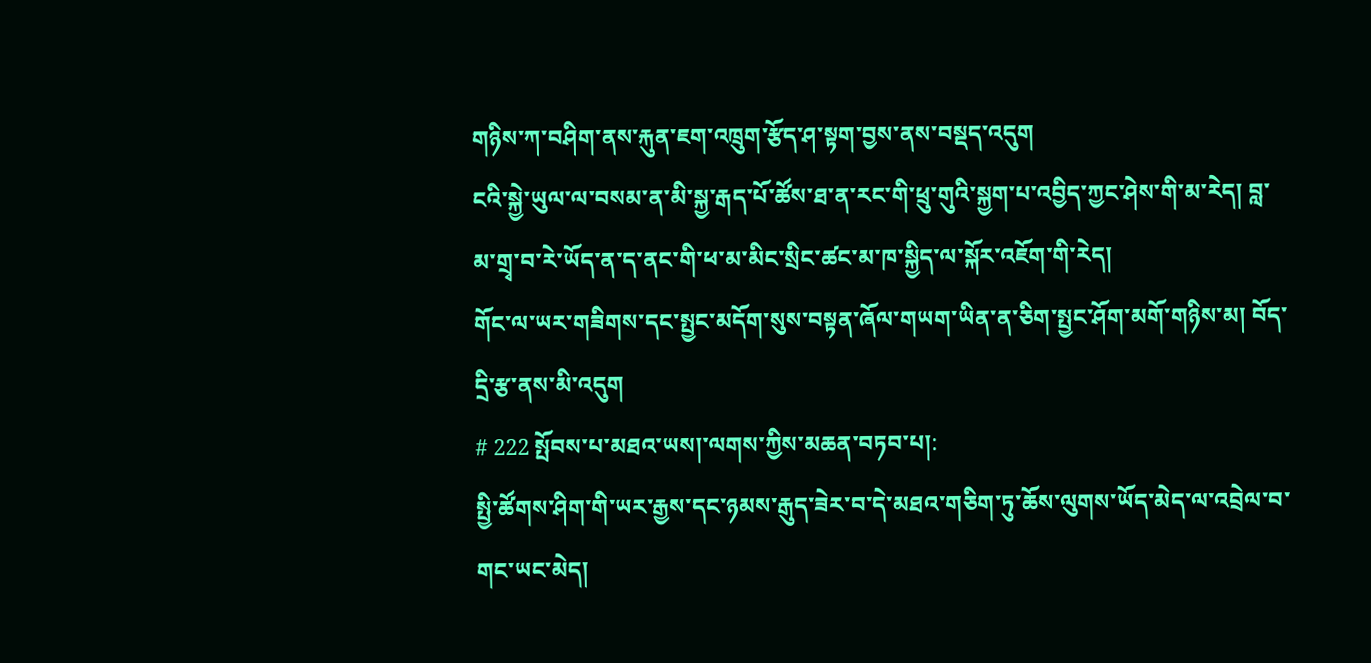གཉིས་ཀ་བཤིག་ནས་རྐུན་ཇག་འཁྲུག་རྩོད་ཤ་སྟག་བྱས་ནས་བསྡད་འདུག
ངའི་སྐྱེ་ཡུལ་ལ་བསམ་ན་མི་སྐྱ་རྒད་པོ་ཚོས་ཐ་ན་རང་གི་ཕྲུ་གུའི་སྐྱག་པ་འབྱིད་ཀྱང་ཤེས་གི་མ་རེད། བླ་མ་གྲྭ་བ་རེ་ཡོད་ན་ད་ནང་གི་ཕ་མ་མིང་སྲིང་ཚང་མ་ཁ་སྐྱིད་ལ་སྐོར་འཇོག་གི་རེད།
གོང་ལ་ཡར་གཟིགས་དང་སྤྱང་མདོག་སུས་བསྟན་ཞོལ་གཡག་ཡིན་ན་ཅིག་སྤྱང་ཤོག་མགོ་གཉིས་མ། བོད་དྲི་རྩ་ནས་མི་འདུག
# 222 སྤོབས་པ་མཐའ་ཡས།་ལགས་ཀྱིས་མཆན་བཏབ་པ།:
སྤྱི་ཚོགས་ཤིག་གི་ཡར་རྒྱས་དང་ཉམས་རྒུད་ཟེར་བ་དེ་མཐའ་གཅིག་ཏུ་ཆོས་ལུགས་ཡོད་མེད་ལ་འབྲེལ་བ་གང་ཡང་མེད།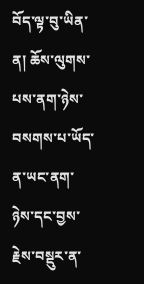བོད་ལྟ་བུ་ཡིན་ན། ཆོས་ལུགས་པས་ནག་ཉེས་བསགས་པ་ཡོད་ན་ཡང་ནག་ཉེས་དང་བྱས་རྗེས་བསྡུར་ན་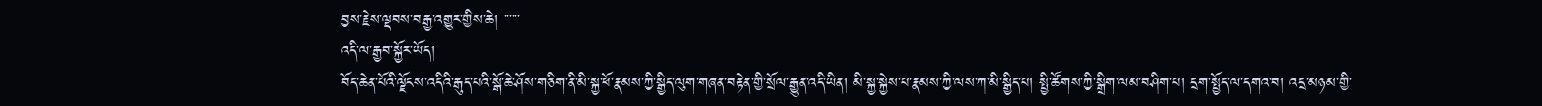བྱས་རྗེས་ལྡབས་བརྒྱ་འགྱུར་གྱིས་ཆེ། ་་་་་་
འདི་ལ་རྒྱབ་སྐྱོར་ཡོད།
བོད་ཆེན་པོའི་ལྗོངས་འདིའི་རྒུད་པའི་སྒོ་ཆེ་ཤོས་གཅིག་ནི་མི་སྐྱ་ཕོ་རྣམས་ཀྱི་སྒྱིད་ལུག་གཞན་བརྟེན་གྱི་སྲོལ་རྒྱུན་འདི་ཡིན། མི་སྐྱ་སྐྱེས་པ་རྣམས་ཀྱི་ལས་ཀ་མི་སྒྱིད་པ། སྤྱི་ཚོགས་ཀྱི་སྒྲིག་ལམ་བཤིག་པ། དྲག་སྤྱོད་ལ་དགའ་བ། འདྲ་མཉམ་གྱི་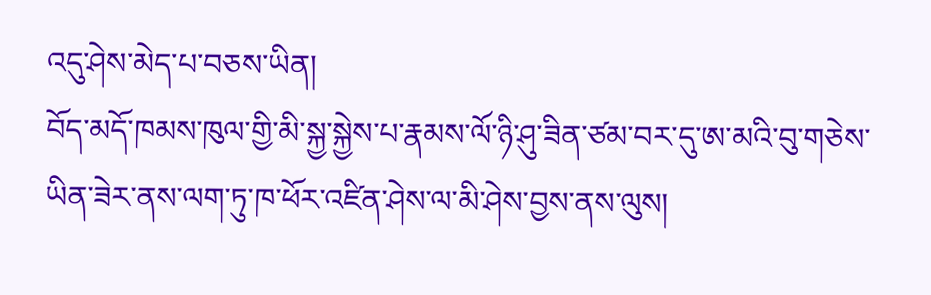འདུ་ཤེས་མེད་པ་བཅས་ཡིན།
བོད་མདོ་ཁམས་ཁུལ་གྱི་མི་སྐྱ་སྐྱེས་པ་རྣམས་ལོ་ཉི་ཤུ་ཟིན་ཙམ་བར་དུ་ཨ་མའི་བུ་གཅེས་ཡིན་ཟེར་ནས་ལག་ཏུ་ཁ་ཕོར་འཛིན་ཤེས་ལ་མི་ཤེས་བྱས་ནས་ལུས།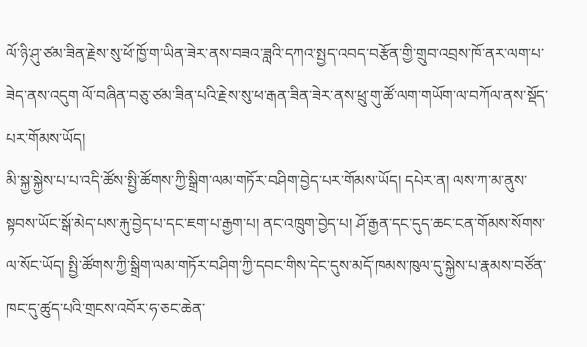ལོ་ཉི་ཤུ་ཙམ་ཟིན་རྗེས་སུ་ཕོ་ཁྱོ་ག་ཡིན་ཟེར་ནས་བཟའ་ཟླའི་དཀའ་སྤྱད་འབད་བརྩོན་གྱི་གྲུབ་འབྲས་ཁོ་ནར་ལག་པ་ཟེད་ནས་འདུག ལོ་བཞིན་བཅུ་ཙམ་ཟིན་པའི་རྗེས་སུ་ཕ་རྒན་ཟིན་ཟེར་ནས་ཕྲུ་གུ་ཚོ་ལག་གཡོག་ལ་བཀོལ་ནས་སྡོད་པར་གོམས་ཡོད།
མི་སྐྱ་སྐྱེས་པ་པ་འདི་ཚོས་སྤྱི་ཚོགས་ཀྱི་སྒྲིག་ལམ་གཏོར་བཤིག་བྱེད་པར་གོམས་ཡོད། དཔེར་ན། ལས་ཀ་མ་ནུས་སྟབས་ཡོང་སྒོ་མེད་པས་རྐུ་བྱེད་པ་དང་ཇག་པ་རྒྱག་པ། ནང་འཁྲུག་བྱེད་པ། ཤོ་རྒྱན་དང་དུད་ཆང་ངན་གོམས་སོགས་ལ་སོང་ཡོད། སྤྱི་ཚོགས་ཀྱི་སྒྲིག་ལམ་གཏོར་བཤིག་ཀྱི་དབང་གིས་དེང་དུས་མདོ་ཁམས་ཁུལ་དུ་སྐྱེས་པ་རྣམས་བཙོན་ཁང་དུ་ཚུད་པའི་གྲངས་འབོར་ཧ་ཅང་ཆེན་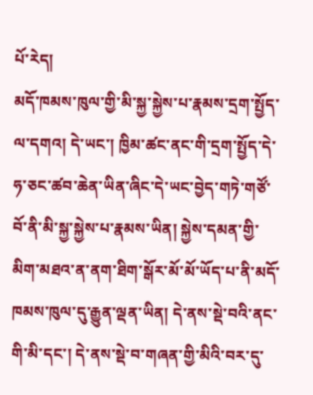པོ་རེད།
མདོ་ཁམས་ཁུལ་གྱི་མི་སྐྱ་སྐྱེས་པ་རྣམས་དྲག་སྤྱོད་ལ་དགའ། དེ་ཡང་། ཁྱིམ་ཚང་ནང་གི་དྲག་སྤྱོད་དེ་ཧ་ཅང་ཚབ་ཆེན་ཡིན་ཞིང་དེ་ཡང་བྱེད་གཏེ་གཙོ་བོ་ནི་མི་སྐྱ་སྐྱེས་པ་རྣམས་ཡིན། སྐྱེས་དམན་གྱི་མིག་མཐའ་ན་ནག་ཐིག་སྒོར་མོ་མོ་ཡོད་པ་ནི་མདོ་ཁམས་ཁུལ་དུ་རྒྱུན་ལྡན་ཡིན། དེ་ནས་སྡེ་བའི་ནང་གི་མི་དང་། དེ་ནས་སྡེ་བ་གཞན་གྱི་མིའི་བར་དུ་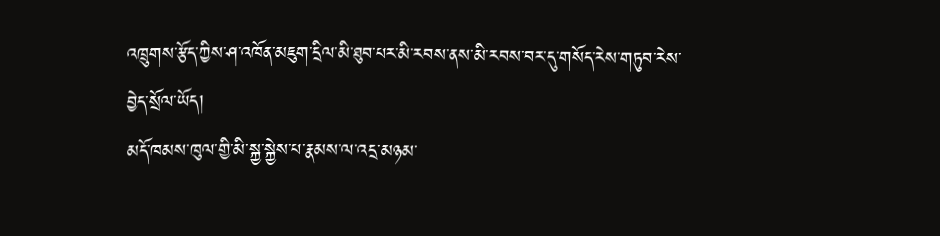འཁྲུགས་རྩོད་ཀྱིས་ཤ་འཁོན་མཇུག་དྲིལ་མི་ཐུབ་པར་མི་རབས་ནས་མི་རབས་བར་དུ་གསོད་རེས་གཏུབ་རེས་བྱེད་སྲོལ་ཡོད།
མདོ་ཁམས་ཁུལ་གྱི་མི་སྐྱ་སྐྱེས་པ་རྣམས་ལ་འདྲ་མཉམ་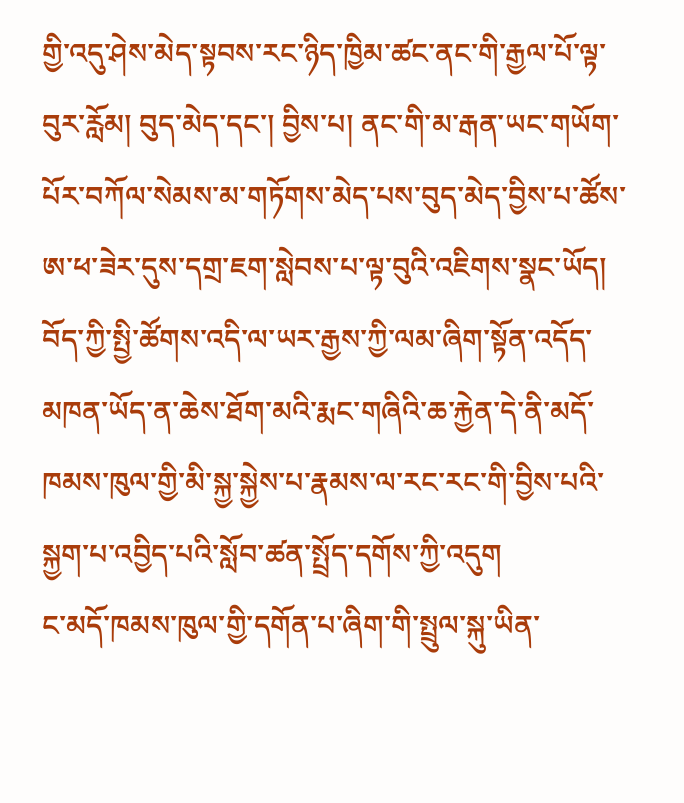གྱི་འདུ་ཤེས་མེད་སྟབས་རང་ཉིད་ཁྱིམ་ཚང་ནང་གི་རྒྱལ་པོ་ལྟ་བུར་རློམ། བུད་མེད་དང་། བྱིས་པ། ནང་གི་མ་རྒན་ཡང་གཡོག་པོར་བཀོལ་སེམས་མ་གཏོགས་མེད་པས་བུད་མེད་བྱིས་པ་ཚོས་ཨ་ཕ་ཟེར་དུས་དགྲ་ཇག་སླེབས་པ་ལྟ་བུའི་འཇིགས་སྣང་ཡོད།
བོད་ཀྱི་སྤྱི་ཚོགས་འདི་ལ་ཡར་རྒྱས་ཀྱི་ལམ་ཞིག་སྟོན་འདོད་མཁན་ཡོད་ན་ཆེས་ཐོག་མའི་རྨང་གཞིའི་ཆ་རྐྱེན་དེ་ནི་མདོ་ཁམས་ཁུལ་གྱི་མི་སྐྱ་སྐྱེས་པ་རྣམས་ལ་རང་རང་གི་བྱིས་པའི་སྐྱག་པ་འབྱིད་པའི་སློབ་ཚན་སྤྲོད་དགོས་ཀྱི་འདུག
ང་མདོ་ཁམས་ཁུལ་གྱི་དགོན་པ་ཞིག་གི་སྤྲུལ་སྐུ་ཡིན་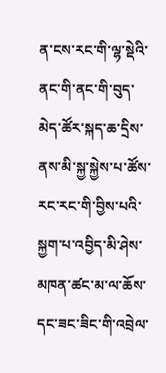ན་ངས་རང་གི་ལྷ་སྡེའི་ནང་གི་ནང་གི་བུད་མེད་ཚོར་སྐད་ཆ་དྲིས་ནས་མི་སྐྱ་སྐྱེས་པ་ཚོས་རང་རང་གི་བྱིས་པའི་སྐྱག་པ་འབྱིད་མི་ཤེས་མཁན་ཚང་མ་ལ་ཆོས་དང་ཟང་ཟིང་གི་འབྲེལ་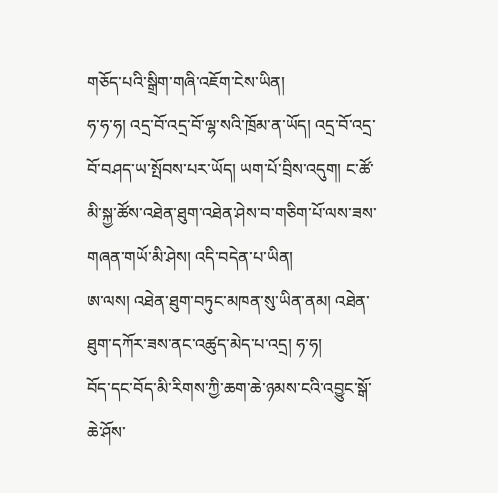གཅོད་པའི་སྒྲིག་གཞི་འཇོག་ངེས་ཡིན།
ཧ་ཧ་ཧ། འདྲ་བོ་འདྲ་བོ་ལྷ་སའི་ཁྲོམ་ན་ཡོད། འདྲ་བོ་འདྲ་བོ་བཤད་ཡ་སྤོབས་པར་ཡོད། ཡག་པོ་བྲིས་འདུག། ང་ཚོ་མི་སྐྱ་ཚོས་འཐེན་ཐུག་འཐེན་ཤེས་བ་གཅིག་པོ་ལས་ཟས་གཞན་གཡོ་མི་ཤེས། འདི་བདེན་པ་ཡིན།
ཨ་ལས། འཐེན་ཐུག་བཏུང་མཁན་སུ་ཡིན་ནམ། འཐེན་ཐུག་དཀོར་ཟས་ནང་འཚུད་མེད་པ་འདྲ། ཧ་ཧ།
བོད་དང་བོད་མི་རིགས་ཀྱི་ཆག་ཆེ་ཉམས་ངའི་འབྱུང་སྒོ་ཆེ་ཤོས་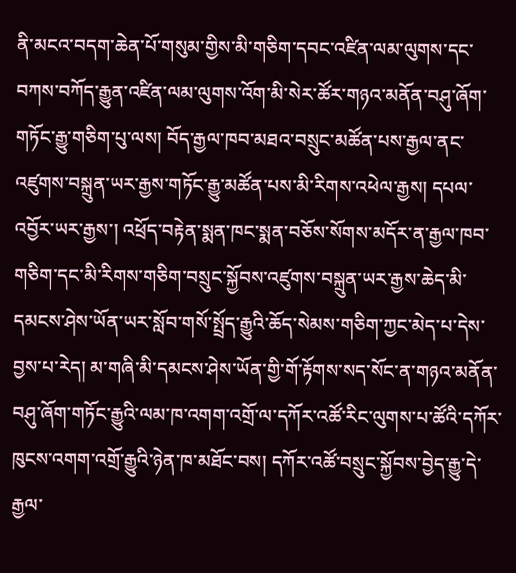ནི་མངའ་བདག་ཆེན་པོ་གསུམ་གྱིས་མི་གཅིག་དབང་འཛིན་ལམ་ལུགས་དང་བཀས་བཀོད་རྒྱུན་འཛིན་ལམ་ལུགས་འོག་མི་སེར་ཚོར་གཉའ་མནོན་བཤུ་ཞོག་གཏོང་རྒྱུ་གཅིག་པུ་ལས། བོད་རྒྱལ་ཁབ་མཐའ་བསྲུང་མཚོན་པས་རྒྱལ་ནང་འཛུགས་བསྐྲུན་ཡར་རྒྱས་གཏོང་རྒྱུ་མཚོན་པས་མི་རིགས་འཕེལ་རྒྱས། དཔལ་འབྱོར་ཡར་རྒྱས་། འཕྲོད་བརྟེན་སྨན་ཁང་སྨན་བཅོས་སོགས་མདོར་ན་རྒྱལ་ཁབ་གཅིག་དང་མི་རིགས་གཅིག་བསྲུང་སྐྱོབས་འཛུགས་བསྐྲུན་ཡར་རྒྱས་ཆེད་མི་དམངས་ཤེས་ཡོན་ཡར་སློབ་གསོ་སྤྲོད་རྒྱུའི་ཆོད་སེམས་གཅིག་ཀྱང་མེད་པ་དེས་བྱས་པ་རེད། མ་གཞི་མི་དམངས་ཤེས་ཡོན་གྱི་གོ་རྟོགས་སད་སོང་ན་གཉའ་མནོན་བཤུ་ཞོག་གཏོང་རྒྱུའི་ལམ་ཁ་འགག་འགྲོ་ལ་དཀོར་འཚོ་རིང་ལུགས་པ་ཚོའི་དཀོར་ཁུངས་འགག་འགྲོ་རྒྱུའི་ཉེན་ཁ་མཐོང་བས། དཀོར་འཚོ་བསྲུང་སྐྱོབས་བྱེད་རྒྱུ་དེ་རྒྱལ་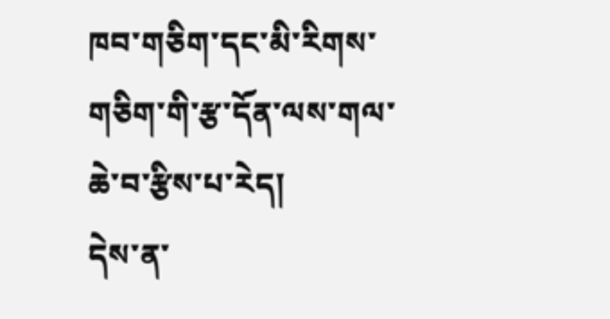ཁབ་གཅིག་དང་མི་རིགས་གཅིག་གི་རྩ་དོན་ལས་གལ་ཆེ་བ་རྩིས་པ་རེད།
དེས་ན་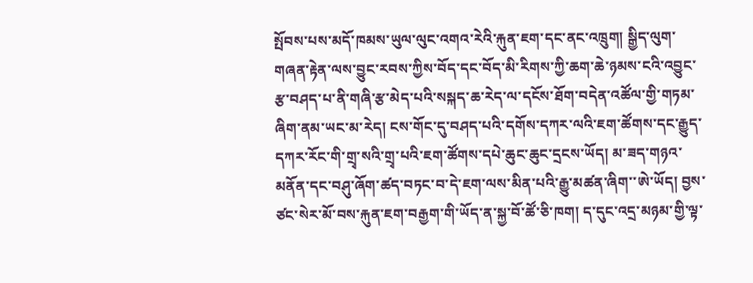སྤོབས་པས་མདོ་ཁམས་ཡུལ་ལུང་འགའ་རེའི་རྐུན་ཇག་དང་ནང་འཁྲུག། སྒྱིད་ལུག་གཞན་རྟེན་ལས་བྱུང་རབས་ཀྱིས་བོད་དང་བོད་མི་རིགས་ཀྱི་ཆག་ཆེ་ཉམས་ངའི་འབྱུང་རྩ་བཤད་པ་ནི་གཞི་རྩ་མེད་པའི་སསྐད་ཆ་རེད་ལ་དངོས་ཐོག་བདེན་འཚོལ་གྱི་གཏམ་ཞིག་ནམ་ཡང་མ་རེད། ངས་གོང་དུ་བཤད་པའི་དགོས་དཀར་ལའི་ཇག་ཚོགས་དང་རྒྱུད་དཀར་རོང་གི་གྲྭ་སའི་གྲྭ་པའི་ཇག་ཚོགས་དཔེ་ཆུང་ཆུང་དྲངས་ཡོད། མ་ཟད་གཉའ་མནོན་དང་བཤུ་ཞོག་ཚད་བཏང་བ་དེ་ཇག་ལས་མིན་པའི་རྒྱུ་མཚན་ཞིག་་ཨེ་ཡོད། བྱས་ཙང་སེར་མོ་བས་རྐུན་ཇག་བརྒྱག་གི་ཡོད་ན་སྐྱ་བོ་ཚོ་ཅི་ཁག། ད་དུང་འདྲ་མཉམ་གྱི་ལྟ་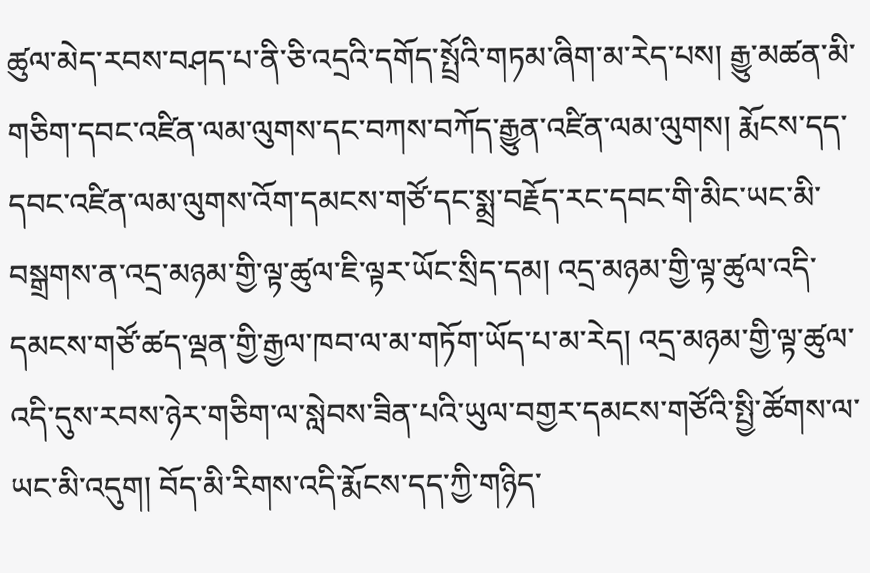ཚུལ་མེད་རབས་བཤད་པ་ནི་ཅི་འདྲའི་དགོད་སྤྲོའི་གཏམ་ཞིག་མ་རེད་པས། རྒྱུ་མཚན་མི་གཅིག་དབང་འཛིན་ལམ་ལུགས་དང་བཀས་བཀོད་རྒྱུན་འཛིན་ལམ་ལུགས། རྨོངས་དད་དབང་འཛིན་ལམ་ལུགས་འོག་དམངས་གཙོ་དང་སྨྲ་བརྗོད་རང་དབང་གི་མིང་ཡང་མི་བསྒྲགས་ན་འདྲ་མཉམ་གྱི་ལྟ་ཚུལ་ཇི་ལྟར་ཡོང་སྲིད་དམ། འདྲ་མཉམ་གྱི་ལྟ་ཚུལ་འདི་དམངས་གཙོ་ཚད་ལྡན་གྱི་རྒྱལ་ཁབ་ལ་མ་གཏོག་ཡོད་པ་མ་རེད། འདྲ་མཉམ་གྱི་ལྟ་ཚུལ་འདི་དུས་རབས་ཉེར་གཅིག་ལ་སླེབས་ཟིན་པའི་ཡུལ་བགྱར་དམངས་གཙོའི་སྤྱི་ཚོགས་ལ་ཡང་མི་འདུག། བོད་མི་རིགས་འདི་རྨོངས་དད་ཀྱི་གཉིད་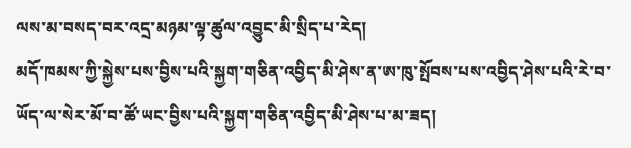ལས་མ་བསད་བར་འདྲ་མཉམ་ལྟ་ཚུལ་འབྱུང་མི་སྲིད་པ་རེད།
མདོ་ཁམས་ཀྱི་སྐྱེས་པས་བྱིས་པའི་སྐྱག་གཅིན་འབྱིད་མི་ཤེས་ན་ཨ་ཁུ་སྤོབས་པས་འབྱིད་ཤེས་པའི་རེ་བ་ཡོད་ལ་སེར་མོ་བ་ཚོ་ཡང་བྱིས་པའི་སྐྱག་གཅིན་འབྱིད་མི་ཤེས་པ་མ་ཟད།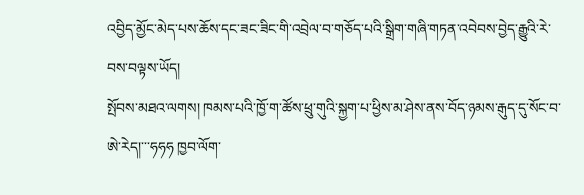འབྱིད་མྱོང་མེད་པས་ཆོས་དང་ཟང་ཟིང་གི་འབྲེལ་བ་གཅོད་པའི་སྒྲིག་གཞི་གཏན་འབེབས་བྱེད་རྒྱུའི་རེ་བས་བལྟས་ཡོད།
སྤོབས་མཐའ་ལགས། ཁམས་པའི་ཁྱོ་ག་ཚོས་ཕྲུ་གུའི་སྐྱག་པ་ཕྱིས་མ་ཤེས་ནས་བོད་ཉམས་རྒུད་དུ་སོང་བ་ཨེ་རེད།་་་ཧཧཧ ཁྱབ་ལོག་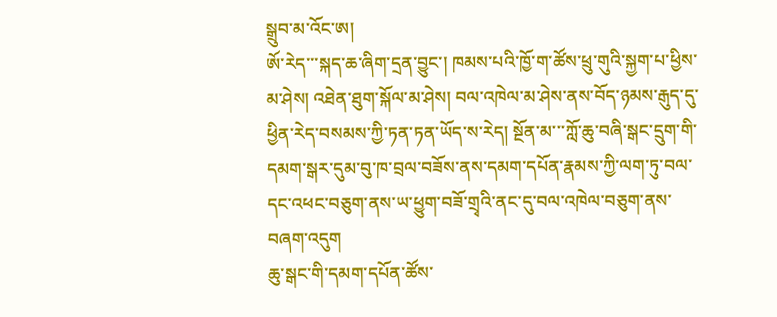སྒྲུབ་མ་འོང་ཨ།
ཨོ་རེད་་་སྐད་ཆ་ཞིག་དྲན་བྱུང་། ཁམས་པའི་ཁྱོ་ག་ཚོས་ཕྲུ་གུའི་སྐྱག་པ་ཕྱིས་མ་ཤེས། འཐེན་ཐུག་སྐོལ་མ་ཤེས། བལ་འཁེལ་མ་ཤེས་ནས་བོད་ཉམས་རྒུད་དུ་ཕྱིན་རེད་བསམས་ཀྱི་ཏན་ཏན་ཡོད་ས་རེད། སྔོན་མ་་་ཀློ་ཆུ་བཞི་སྒང་དྲུག་གི་དམག་སྒར་དུམ་བུ་ཁ་བྲལ་བཟོས་ནས་དམག་དཔོན་རྣམས་ཀྱི་ལག་ཏུ་བལ་དང་འཕང་བཅུག་ནས་ཡ་ཕྱུག་བཟོ་གྲྭའི་ནང་དུ་བལ་འཁེལ་བཅུག་ནས་བཞག་འདུག
ཆུ་སྒང་གི་དམག་དཔོན་ཚོས་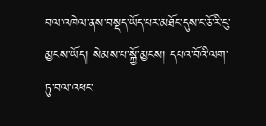བལ་འཁེལ་ནས་བསྡད་ཡོད་པར་མཐོང་དུས་ང་ཅོ་རི་ངུ་མྱངས་ཡོད། སེམས་པ་སྐྱོ་མྱངས། དཔའ་བོའི་ལག་ཏུ་བལ་འཕང་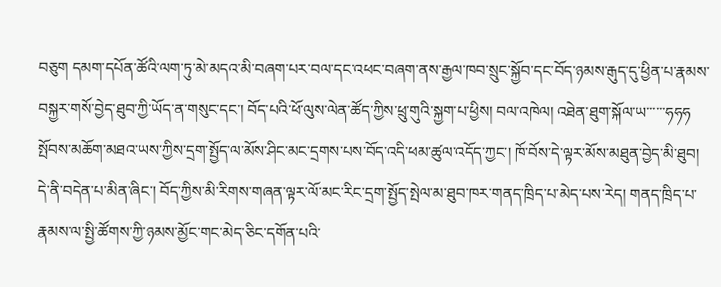བཅུག དམག་དཔོན་ཚོའི་ལག་ཏུ་མེ་མདའ་མི་བཞག་པར་བལ་དང་འཕང་བཞག་ནས་རྒྱལ་ཁབ་སྲུང་སྐྱོབ་དང་བོད་ཉམས་རྒུད་དུ་ཕྱིན་པ་རྣམས་བསྐྱར་གསོ་བྱེད་ཐུབ་ཀྱི་ཡོད་ན་གསུང་དང་། བོད་པའི་ཕོ་ལུས་ལེན་ཚོད་ཀྱིས་ཕྲུ་གུའི་སྐྱག་པ་ཕྱིས། བལ་འཁེལ། འཐེན་ཐུག་སྐོལ་ཡ་་་་་་ཧཧཧ
སྤོབས་མཆོག་མཐའ་ཡས་ཀྱིས་དྲག་སྤྱོད་ལ་མོས་ཤིང་མང་དྲགས་པས་བོད་འདི་ཕམ་ཚུལ་འདོད་ཀྱང་། ཁོ་བོས་དེ་ལྟར་མོས་མཐུན་བྱེད་མི་ཐུབ། དེ་ནི་བདེན་པ་མིན་ཞིང་། བོད་ཀྱིས་མི་རིགས་གཞན་ལྟར་ལོ་མང་རིང་དྲག་སྤྱོད་སྤེལ་མ་ཐུབ་ཁར་གནད་ཁྲིད་པ་མེད་པས་རེད། གནད་ཁྲིད་པ་རྣམས་ལ་སྤྱི་ཚོགས་ཀྱི་ཉམས་མྱོང་གང་མེད་ཅིང་དགོན་པའི་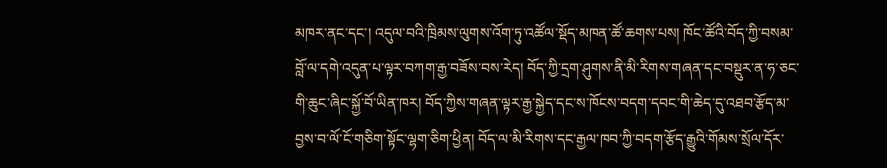མཁར་ནང་དང་། འདུལ་བའི་ཁྲིམས་ལུགས་འོག་ཏུ་འཚོལ་སྡོད་མཁན་ཚོ་ཆགས་པས། ཁོང་ཚོའི་བོད་ཀྱི་བསམ་བློ་ལ་དགེ་འདུན་པ་ལྟར་བཀག་རྒྱ་བཟོས་བས་རེད། བོད་ཀྱི་དྲག་ཤུགས་ནི་མི་རིགས་གཞན་དང་བསྡུར་ན་ཧ་ཅང་གི་ཆུང་ཞིང་སྐྱོ་བོ་ཡིན་ཁར། བོད་ཀྱིས་གཞན་ལྟར་རྒྱ་སྐྱེད་དང་ས་ཁོངས་བདག་དབང་གི་ཆེད་དུ་འཐབ་རྩོད་མ་བྱས་བ་ལོ་ངོ་གཅིག་སྟོང་ལྷག་ཅིག་ཕྱིན། བོད་ལ་མི་རིགས་དང་རྒྱལ་ཁབ་ཀྱི་བདག་རྩོད་རྒྱུའི་གོམས་སྲོལ་དོར་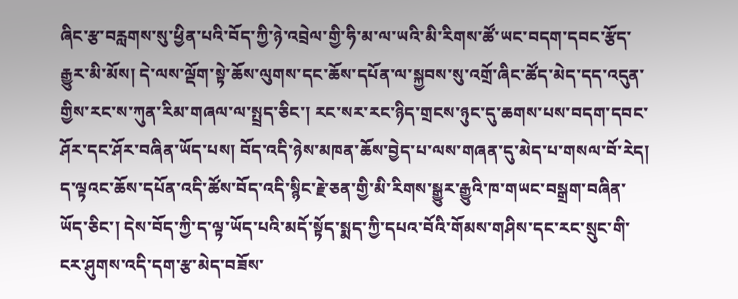ཞིང་རྩ་བརླགས་སུ་ཕྱིན་པའི་བོད་ཀྱི་ཉེ་འབྲེལ་གྱི་ཧི་མ་ལ་ཡའི་མི་རིགས་ཚོ་ཡང་བདག་དབང་རྩོད་རྒྱུར་མི་མོས། དེ་ལས་ལྡོག་སྟེ་ཆོས་ལུགས་དང་ཆོས་དཔོན་ལ་སྐྱབས་སུ་འགྲོ་ཞིང་ཚོད་མེད་དད་འདུན་གྱིས་རང་ས་ཀུན་རིམ་གཞལ་ལ་སྤྲད་ཅིང་། རང་སར་རང་ཉིད་གྲངས་ཉུང་དུ་ཆགས་པས་བདག་དབང་ཤོར་དང་ཤོར་བཞིན་ཡོད་པས། བོད་འདི་ཉེས་མཁན་ཆོས་བྱེད་པ་ལས་གཞན་དུ་མེད་པ་གསལ་བོ་རེད།
ད་ལྟའང་ཆོས་དཔོན་འདི་ཚོས་བོད་འདི་སྙིང་རྗེ་ཅན་གྱི་མི་རིགས་སྒྱུར་རྒྱུའི་ཁ་གཡང་བསྒྲག་བཞིན་ཡོད་ཅིང་། དེས་བོད་ཀྱི་ད་ལྟ་ཡོད་པའི་མདོ་སྟོད་སྨད་ཀྱི་དཔའ་བོའི་གོམས་གཤིས་དང་རང་སྲུང་གི་ངར་ཤུགས་འདི་དག་རྩ་མེད་བཟོས་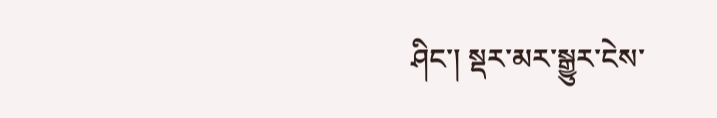ཤིང་། སྡར་མར་སྒྱུར་ངེས་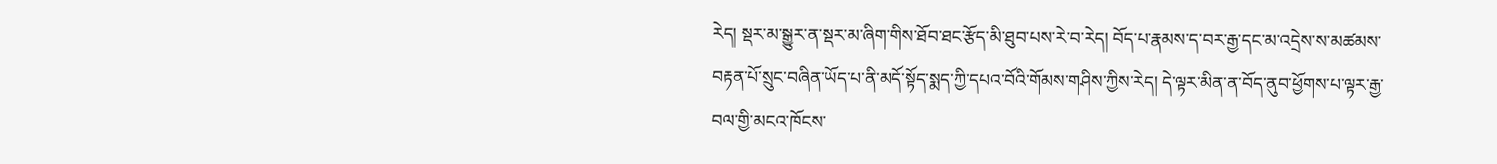རེད། སྡར་མ་སྒྱུར་ན་སྡར་མ་ཞིག་གིས་ཐོབ་ཐང་རྩོད་མི་ཐུབ་པས་རེ་བ་རེད། བོད་པ་རྣམས་ད་བར་རྒྱ་དང་མ་འདྲེས་ས་མཚམས་བརྟན་པོ་སྲུང་བཞིན་ཡོད་པ་ནི་མདོ་སྟོད་སྨད་ཀྱི་དཔའ་བོའི་གོམས་གཤིས་ཀྱིས་རེད། དེ་ལྟར་མིན་ན་བོད་ནུབ་ཕྱོགས་པ་ལྟར་རྒྱ་བལ་གྱི་མངའ་ཁོངས་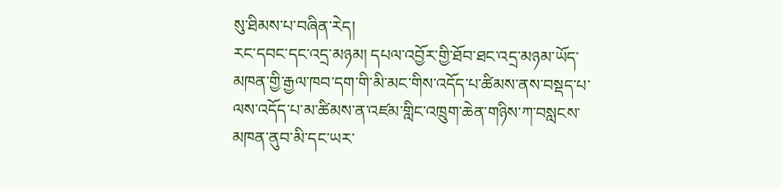སུ་ཐིམས་པ་བཞིན་རེད།
རང་དབང་དང་འདྲ་མཉམ། དཔལ་འབྱོར་གྱི་ཐོབ་ཐང་འདྲ་མཉམ་ཡོད་མཁན་གྱི་རྒྱལ་ཁབ་དག་གི་མི་མང་གིས་འདོད་པ་ཚིམས་ནས་བསྡད་པ་ལས་འདོད་པ་མ་ཚིམས་ན་འཛམ་གླིང་འཁྲུག་ཆེན་གཉིས་ཀ་བསླངས་མཁན་ནུབ་མི་དང་ཡར་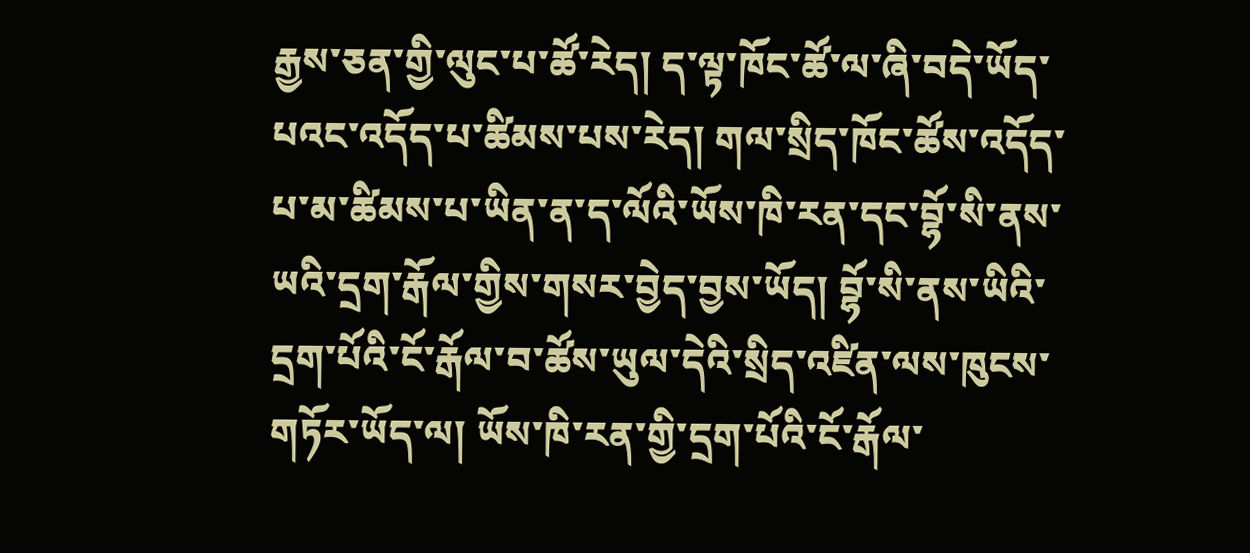རྒྱས་ཅན་གྱི་ལུང་པ་ཚོ་རེད། ད་ལྟ་ཁོང་ཚོ་ལ་ཞི་བདེ་ཡོད་པའང་འདོད་པ་ཚིམས་པས་རེད། གལ་སྲིད་ཁོང་ཚོས་འདོད་པ་མ་ཚིམས་པ་ཡིན་ན་ད་ལོའི་ཡོས་ཁི་རན་དང་བྷོ་སི་ནས་ཡའི་དྲག་རྒོལ་གྱིས་གསར་བྱེད་བྱས་ཡོད། བྷོ་སི་ནས་ཡིའི་དྲག་པོའི་ངོ་རྒོལ་བ་ཚོས་ཡུལ་དེའི་སྲིད་འཛིན་ལས་ཁུངས་གཏོར་ཡོད་ལ། ཡོས་ཁི་རན་གྱི་དྲག་པོའི་ངོ་རྒོལ་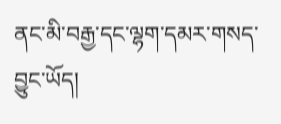ནང་མི་བརྒྱ་དང་ལྷག་དམར་གསད་བྱུང་ཡོད།